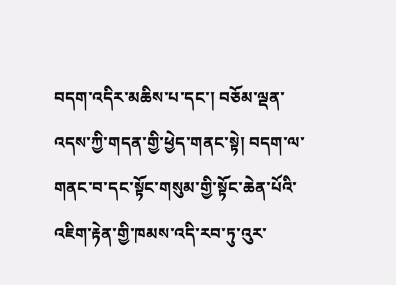བདག་འདིར་མཆིས་པ་དང་། བཅོམ་ལྡན་འདས་ཀྱི་གདན་གྱི་ཕྱེད་གནང་སྟེ། བདག་ལ་གནང་བ་དང་སྟོང་གསུམ་གྱི་སྟོང་ཆེན་པོའི་འཇིག་རྟེན་གྱི་ཁམས་འདི་རབ་ཏུ་འུར་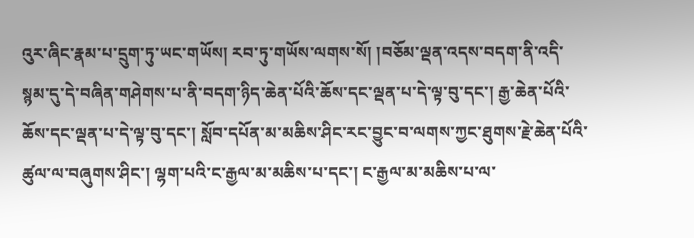འུར་ཞིང་རྣམ་པ་དྲུག་ཏུ་ཡང་གཡོས། རབ་ཏུ་གཡོས་ལགས་སོ། །བཅོམ་ལྡན་འདས་བདག་ནི་འདི་སྙམ་དུ་དེ་བཞིན་གཤེགས་པ་ནི་བདག་ཉིད་ཆེན་པོའི་ཆོས་དང་ལྡན་པ་དེ་ལྟ་བུ་དང་། རྒྱ་ཆེན་པོའི་ཆོས་དང་ལྡན་པ་དེ་ལྟ་བུ་དང་། སློབ་དཔོན་མ་མཆིས་ཤིང་རང་བྱུང་བ་ལགས་ཀྱང་ཐུགས་རྗེ་ཆེན་པོའི་ཚུལ་ལ་བཞུགས་ཤིང་། ལྷག་པའི་ང་རྒྱལ་མ་མཆིས་པ་དང་། ང་རྒྱལ་མ་མཆིས་པ་ལ་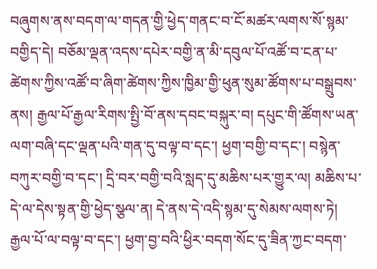བཞུགས་ནས་བདག་ལ་གདན་གྱི་ཕྱེད་གནང་བ་ངོ་མཚར་ལགས་སོ་སྙམ་བགྱིད་དེ། བཅོམ་ལྡན་འདས་དཔེར་བགྱི་ན་མི་དབུལ་པོ་འཚོ་བ་ངན་པ་ཚེགས་ཀྱིས་འཚོ་བ་ཞིག་ཚེགས་ཀྱིས་ཁྱིམ་གྱི་ཕུན་སུམ་ཚོགས་པ་བསྒྲུབས་ནས། རྒྱལ་པོ་རྒྱལ་རིགས་སྤྱི་བོ་ནས་དབང་བསྐུར་བ། དཔུང་གི་ཚོགས་ཡན་ལག་བཞི་དང་ལྡན་པའི་གན་དུ་བལྟ་བ་དང་། ཕྱག་བགྱི་བ་དང་། བསྙེན་བཀུར་བགྱི་བ་དང་། དྲི་བར་བགྱི་བའི་སླད་དུ་མཆིས་པར་གྱུར་ལ། མཆིས་པ་དེ་ལ་དེས་སྟན་གྱི་ཕྱེད་སྩལ་ན། དེ་ནས་དེ་འདི་སྙམ་དུ་སེམས་ལགས་ཏེ། རྒྱལ་པོ་ལ་བལྟ་བ་དང་། ཕྱག་བྱ་བའི་ཕྱིར་བདག་སོང་དུ་ཟིན་ཀྱང་བདག་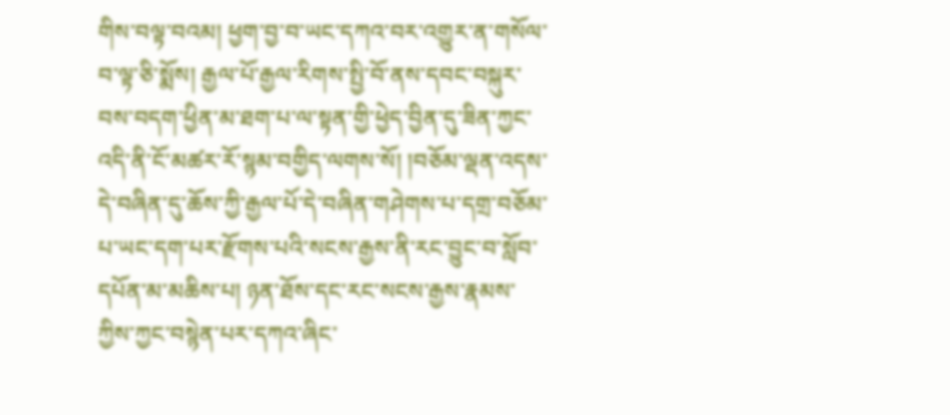གིས་བལྟ་བའམ། ཕྱག་བྱ་བ་ཡང་དཀའ་བར་འགྱུར་ན་གསོལ་བ་ལྟ་ཅི་སྨོས། རྒྱལ་པོ་རྒྱལ་རིགས་སྤྱི་བོ་ནས་དབང་བསྐུར་བས་བདག་ཕྱིན་མ་ཐག་པ་ལ་སྟན་གྱི་ཕྱེད་བྱིན་དུ་ཟིན་ཀྱང་འདི་ནི་ངོ་མཚར་རོ་སྙམ་བགྱིད་ལགས་སོ། །བཅོམ་ལྡན་འདས་དེ་བཞིན་དུ་ཆོས་ཀྱི་རྒྱལ་པོ་དེ་བཞིན་གཤེགས་པ་དགྲ་བཅོམ་པ་ཡང་དག་པར་རྫོགས་པའི་སངས་རྒྱས་ནི་རང་བྱུང་བ་སློབ་དཔོན་མ་མཆིས་པ། ཉན་ཐོས་དང་རང་སངས་རྒྱས་རྣམས་ཀྱིས་ཀྱང་བསྙེན་པར་དཀའ་ཞིང་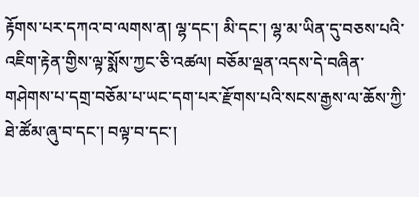རྟོགས་པར་དཀའ་བ་ལགས་ན། ལྷ་དང་། མི་དང་། ལྷ་མ་ཡིན་དུ་བཅས་པའི་འཇིག་རྟེན་གྱིས་ལྟ་སྨོས་ཀྱང་ཅི་འཚལ། བཅོམ་ལྡན་འདས་དེ་བཞིན་གཤེགས་པ་དགྲ་བཅོམ་པ་ཡང་དག་པར་རྫོགས་པའི་སངས་རྒྱས་ལ་ཆོས་ཀྱི་ཐེ་ཚོམ་ཞུ་བ་དང་། བལྟ་བ་དང་།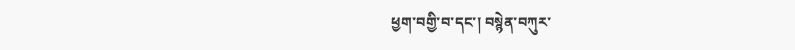ཕྱག་བགྱི་བ་དང་། བསྙེན་བཀུར་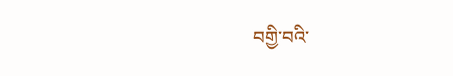བགྱི་བའི་